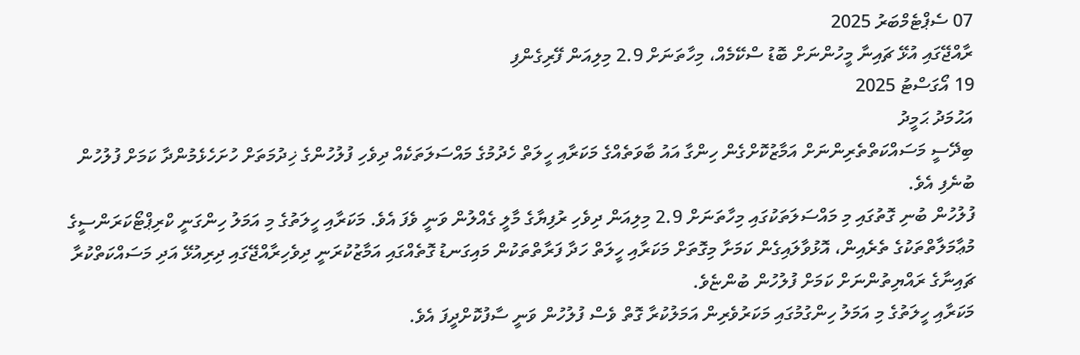07 ސެޕްޓެމްބަރު 2025
ރާއްޖޭގައި އުޅޭ ޗައިނާ މީހުންނަށް ބޮޑު ސްކޭމެއް، މިހާތަނަށް 2.9 މިލިއަން ފޭރިގެންފި
19 އޯގަސްޓު 2025
އަޙުމަދު ޙަމީދު
ބިދޭސީ މަސައްކަތްތެރިންނަށް އަމާޒުކޮށްގެން ހިންގާ އައު ބާވަތެއްގެ މަކަރާއި ހީލަތް ހެދުމުގެ މައްސަލަތަކެއް ދިވެހި ފުލުހުންގެ ޚިދުމަތަށް ހުށަހެޅެމުންދާ ކަމަށް ފުލުހުން ބުނެފި އެވެ.
ފުލުހުން ބުނި ގޮތުގައި މި މައްސަލަތަކުގައި މިހާތަނަށް 2.9 މިލިއަން ދިވެހި ރުފިޔާގެ މާލީ ގެއްލުން ވަނީ ވެފަ އެވެ. މަކަރާއި ހީލަތުގެ މި އަމަލު ހިންގަނީ ކްރިޕްޓޯކަރަންސީގެ މުޢާމަލާތްތަކުގެ ތެރެއިން، އޮޅުވާލައިގެން ކަމަށާ މިގޮތަށް މަކަރާއި ހީލަތް ހަދާ ފަރާތްތަކުން މައިގަނޑު ގޮތެއްގައި އަމާޒުކުރަނީ ދިވެހިރާއްޖޭގައި ދިރިއުޅޭ އަދި މަސައްކަތްކުރާ ޗައިނާގެ ރައްޔިތުންނަށް ކަމަށް ފުލުހުން ބުންޏެވެ.
މަކަރާއި ހީލަތުގެ މި އަމަލު ހިންގުމުގައި މަކަރުވެރިން އަމަލުކުރާ ގޮތް ވެސް ފުލުހުން ވަނީ ސާފުކޮށްދީފަ އެވެ.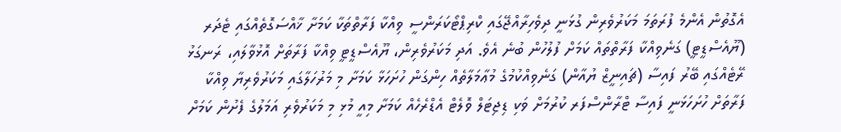އެގޮތުން އެންމެ ފުރަތަމަ މަކަރުވެރިން ގުޅަނީ ދިވެހިރާއްޖޭގައި ކްރިޕްޓޯކަރަންސީ ވިއްކާ ފަރާތްތަކާ ކަމަށާ ޚާއްސަގޮތެއްގައި ޓެދަރ (ޔޫއެސްޑީޓީ) ގަނެވިއްކާ ފަރާތްތައް ކަމަށް ފުލުހުން ބުނެ އެވެ. އަދި މަކަރުވެރިން، ޔޫއެސްޑީޓީ ވިއްކާ ފަރާތަށް އޮޅުވާލައި، ރަނގަޅު ރޭޓެއްގައި ބޭރު ފައިސާ (ޗައިނީޒް ޔުއާން) ގަނެވިއްކުމުގެ މުޢާމަލާތެއް ހިންގަން ހުށަހަޅާ ކަމަށާ މި މަރުހަލާގައި މަކަރުވެރިޔާ ވިއްކާ ފަރާތަށް ހުށަހަޅަނީ ފައިސާ ޓްރާންސްފަރ ކުރުމަށް ވަކި ޑިޖިޓަލް ވޮލެޓް އެޑްރެހެއް ކަމަށާ މިއީ މުޅި މި މަކަރުވެރި އަމަލުގެ ފެށުން ކަމަށް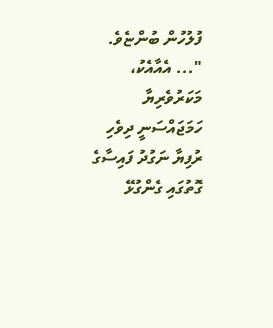ފުލުހުން ބުންޏެވެ.
"... އެއާއެކު، މަކަރުވެރިޔާ ހަމަޖައްސަނީ ދިވެހި ރުފިޔާ ނަގުދު ފައިސާގެ ގޮތުގައި ގެންގުޅޭ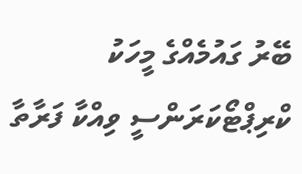ބޭރު ގައުމެއްގެ މީހަކު ކްރިޕްޓޯކަރަންސީ ވިއްކާ ފަރާތާ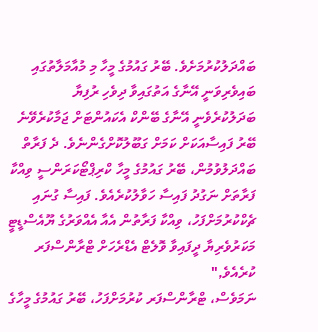ބައްދަލުކުރުމަށެވެ. ބޭރު ގައުމުގެ މީހާ މި މުއާމަލާތުގައި ބައިވެރިވަނީ އޭނާގެ އަތުގައިވާ ދިވެހި ރުފިޔާ ބަދަލުކުރެވެނީ އޭނާގެ ބޭންކް އެކައުންޓަށް ޖަމާކުރެވޭނެ ބޭރު ފައިސާއަކަށް ކަމަށް ގަބޫލުކޮށްގެންނެވެ. ދެ ފަރާތް ބައްދަލުވުމުން، ބޭރު ގައުމުގެ މީހާ ކްރިޕްޓޯކަރަންސީ ވިއްކާ ފަރާތަށް ނަގުދު ފައިސާ ހަވާލުކުރެއެވެ. ފައިސާ ގުނައި ޗެކްކުރުމަށްފަހު، ވިއްކާ ފަރާތުން އެއާ އެއްވަރުގެ ޔޫއެސްޑީޓީ މަކަރުވެރިޔާ ދީފައިވާ ވޮލެޓް އެޑްރެހަށް ޓްރާންސްފަރ ކުރެއެވެ,"
ނަމަވެސް، ޓްރާންސްފަރ ކުރުމަށްފަހު، ބޭރު ގައުމުގެ މީހާގެ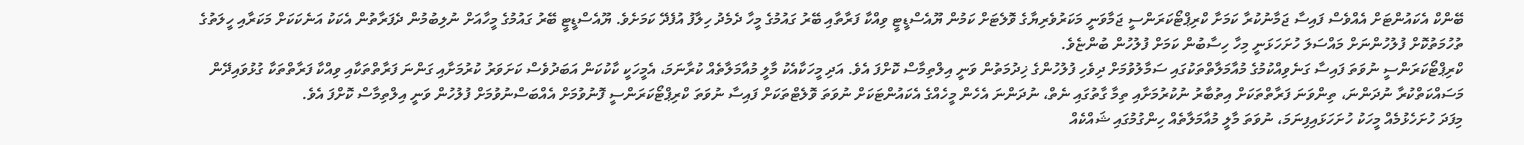ބޭންކް އެކައުންޓަށް އެއްވެސް ފައިސާ ޖަމާނުކުރާ ކަމަށާ ކްރިޕްޓޯކަރަންސީ ޖަމާވަނީ މަކަރުވެރިޔާގެ ވޮލެޓަށް ކަމުން ޔޫއެސްޑީޓީ ވިއްކާ ފަރާތާއި ބޭރު ގައުމުގެ މީހާ ދެމެދު ހިލާފު އުފެދޭ ކަމަށެވެ. ޔޫއެސްޑީޓީ ބޭރު ގައުމުގެ މީހާއަށް ނުލިބުމުން ދެފަރާތުން އެކަކު އަނެކަކަށް މަކަރާއި ހީލަތުގެ ތުހުމަތުކޮށް ފުލުހުންނަށް މައްސަލަ ހުށަހަޅަނީ މިހާ ހިސާބުން ކަމަށް ފުލުހުން ބުންޏެވެ.
ކްރިޕްޓޯކަރަންސީ ނުވަތަ ފައިސާ ގަނެވިއްކުމުގެ މުއާމަލާތްތަކުގައި ސަމާލުވުމަށް ދިވެހި ފުލުހުންގެ ޚިދުމަތުން ވަނީ އިލްތިމާސް ކޮށްފަ އެވެ. އަދި މީހަކާއެކު މާލީ މުއާމަލާތެއް ކުރާނަމަ، އެމީހަކީ ކާކުކަން އަބަދުވެސް ކަށަވަރު ކުރުމަށާއި ގަންނަ ފަރާތްތަކާއި ވިއްކާ ފަރާތްތަކާ ގުޅުވައިދޭން މަސައްކަތްކުރާ ނުދަންނަ، ތިންވަނަ ފަރާތްތަކަށް އިތުބާރު ނުކުރުމަށާއި ތިމާ ގާތުގައި ނެތް، ނުދަންނަ އެހެން މީހެއްގެ އެކައުންޓަކަށް ނުވަތަ ވޮލެޓްތަކަށް ފައިސާ ނުވަތަ ކްރިޕްޓޯކަރަންސީ ފޮނުވުމަށް އެއްބަސްނުވުމަށް ފުލުހުން ވަނީ އިލްތިމާސް ކޮށްފަ އެވެ.
މިފަދަ ހުށަހެޅުމެއް މީހަކު ހުށަހަޅައިފިނަމަ، ނުވަތަ މާލީ މުއާމަލާތެއް ހިންގުމުގައި ޝައްކެއް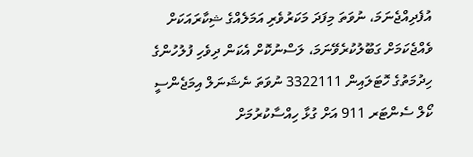އުފެދިއްޖެނަމަ، ނުވަތަ މިފަދަ މަކަރުވެރި އަމަލެއްގެ ޝިކާރައަކަށް ވެއްޖެކަމަށް ގަބޫލުކުރެވޭނަމަ، ލަސްނުކޮށް އެކަން ދިވެހި ފުލުހުންގެ ހިދުމަތުގެ ހޮޓަލައިން 3322111 ނުވަތަ ނެޝަނަލް އިމަޖެންސީ ކޯލް ސެންޓަރ 911 އަށް ގުޅާ ހިއްސާކުރުމަށް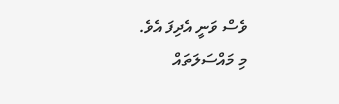ވެސް ވަނީ އެދިފަ އެވެ.
މި މައްސަލަތައް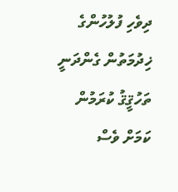ދިވެހި ފުލުހުންގެ ޚިދުމަތުން ގެންދަނީ ތަހުޤީޤު ކުރަމުން ކަމަށް ވެސް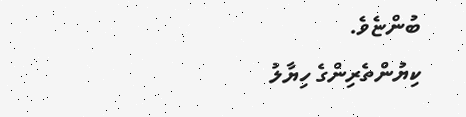ބުންޏެވެ.
ކިޔުންތެރިންގެ ހިޔާލު